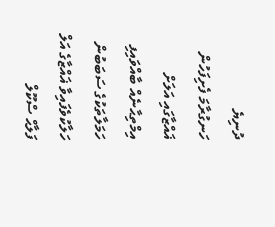ދުނިޔެ
ހަނގުރާމަ ފެށިފަހުން ޣައްޒާގައި އަލަށް އިމްތިޙާނެއް ބާއްވައިފި
ހަމަލާތަކުގެ ސަބަބުން ހަލާކުވެފައިވާ ޣައްޒާގެ އަލް ފަލާޙް ސްކޫލް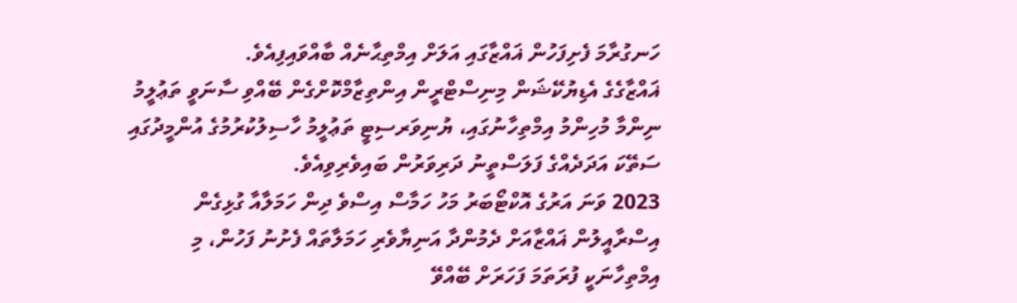ހަނގުރާމަ ފެށިފަހުން ޣައްޒާގައި އަލަށް އިމްތިޙާނެއް ބާއްވައިފިއެވެ.
ޣައްޒާގެގެ އެޑިޔުކޭޝަން މިނިސްޓްރީން އިންތިޒާމްކޮށްގެން ބޭއްވި ސާނަވީ ތަޢުލީމު ނިންމާ މުހިންމު އިމްތިހާނުގައި، ޔުނިވަރސިޓީ ތަޢުލީމު ހާސިލުކުރުމުގެ އުންމީދުގައި ސަތޭކަ އަދަދެއްގެ ފަލަސްތީނު ދަރިވަރުން ބައިވެރިވިއެވެ.
2023 ވަނަ އަރުގެ އޮކްޓޯބަރު މަހު ހަމާސް އިސްވެ ދިން ހަމަލާއާ ގުޅިގެން އިސްރާއީލުން ޣައްޒާއަށް ދެމުންދާ އަނިޔާވެރި ހަމަލާތައް ފެށުނު ފަހުން، މި އިމްތިހާނަކީ ފުރަތަމަ ފަހަރަށް ބޭއްވޭ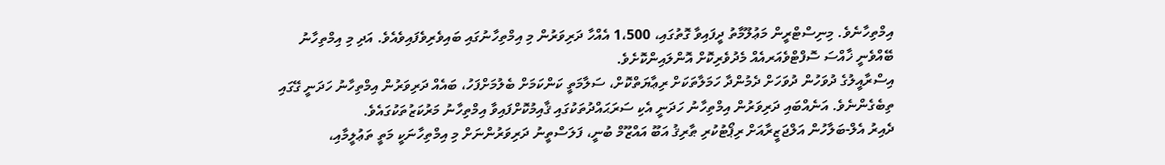އިމްތިހާނެވެ. މިނިސްޓްރީން މަޢުލޫމާތު ދީފައިވާ ގޮތުގައި، 1،500 އެއްހާ ދަރިވަރުން މި އިމްތިހާނުގައި ބައިވެރިވެފައިވެއެވެ. އަދި މި އިމްތިހާނު ބޭއްވެނީ ޚާއްސަ ސޮފްޓްވެއަރއެއް މެދުވެރިކޮށް އޮންލައިންކޮށެވެ.
އިސްރާއީލުގެ ދުވަހުން ދުވަހަށް ދެމުންދާ ހަމަލާތަކަށް ރިޢާޔަތްކޮށް، ސަލާމަތީ ކަންކަމަށް ބެލުމަށްފަހު، ބައެއް ދަރިވަރުން އިމްތިހާނު ހަދަނީ ގޭގައި ތިބެގެންނެވެ. އަނެއްބައި ދަރިވަރުން އިމްތިހާނު ހަދަނީ އެކި ސަރަޙައްދުތަކުގައި ޤާއިމުކޮށްފައިވާ އިމްތިހާނު މަރުކަޒުތަކުގައެވެ.
ދެއިރު އެލް-ބަލާހުން އަލްޖަޒީރާއަށް ރިޕޯޓުކުރި ޠާރިޤު އަބޫ އައްޒޫމް ބުނީ، ފަލަސްތީނު ދަރިވަރުންނަށް މި އިމްތިހާނަކީ މަތީ ތަޢުލީމާއި،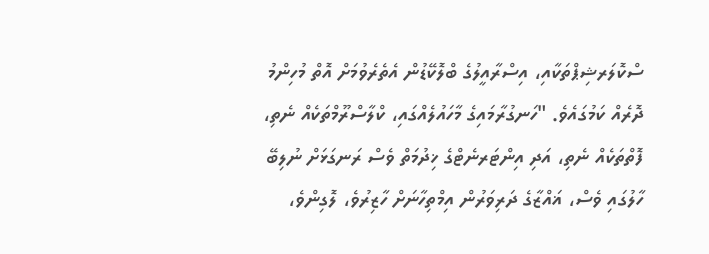ސްކޮލަރޝިޕްތަކާއި، އިސްރާއީލުގެ ބްލޮކޭޑުން އެތެރެވުމަށް އޮތް މުހިންމު ދޮރެއް ކަމުގައެވެ. "ހަނގުރާމައިގެ މާހައުލެއްގައި، ކްލާސްރޫމްތަކެއް ނެތި، ފޮތްތަކެއް ނެތި، އަދި އިންޓަރނެޓްގެ ޚިދުމަތް ވެސް ރަނގަޅަށް ނުލިބޭ ހާލުގައި ވެސް، ޣައްޒާގެ ދަރިވަރުން އިމްތިހާނަށް ހާޒިރުވެ، ލޮގިންވެ،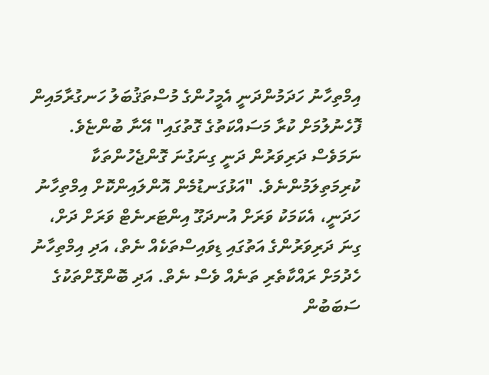އިމްތިހާނު ހަދަމުންދަނީ އެމީހުންގެ މުސްތަޤުބަލު ހަނގުރާމައިން ފޮހެނުލުމަށް ކުރާ މަސައްކަތުގެ ގޮތުގައި" އޭނާ ބުންޏެވެ.
ނަމަވެސް ދަރިވަރުން ދަނީ ގިނަގުނަ ގޮންޖެހުންތަކާ ކުރިމަތިލަމުންނެވެ. "އަޅުގަނޑުމެން އޮންލައިންކޮށް އިމްތިހާނު ހަދަނީ، އެކަމަކު ވަރަށް އުނދަގޫ އިންޓަރނެޓް ވަރަށް ދަށް، ގިނަ ދަރިވަރުންގެ އަތުގައި ޑިވައިސްތަކެއް ނެތް، އަދި އިމްތިހާނު ހެދުމަށް ރައްކާތެރި ތަނެއް ވެސް ނެތް. އަދި ބޮންގޮށްތަކުގެ ސަބަބުން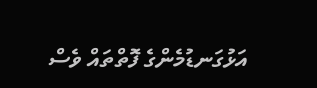އަޅުގަނޑުމެންގެ ފޮތްތައް ވެސް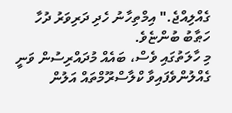ގެއްލިއްޖެ." އިމްތިހާނު ހެދި ދަރިވަރު ދުހާ ހަޠާބު ބުންޏެވެ.
މި ހާލަތުގައި ވެސް، ބައެއް މުދައްރިސުން ވަނީ ގެއްލުންވެފައިވާ ކްލާސްރޫމްތައް އަލުން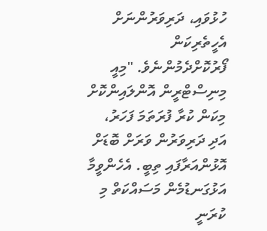ހުޅުވައި، ދަރިވަރުންނަށް އެހީތެރިކަން ފޯރުކޮށްދެމުންނެވެ. "މިއީ މިނިސްޓްރީން އޮންލައިންކޮށް މިކަން ކުރާ ފުރަތަމަ ފަހަރު، އަދި ދަރިވަރުން ވަރަށް ބޮޑަށް އޮޅުންއަރާފައި ތިބީ. އެހެންވީމާ އަޅުގަނޑުމެން މަސައްކަތް މި ކުރަނީ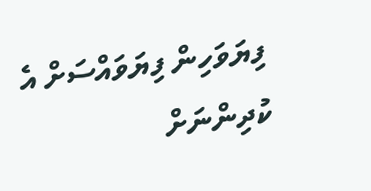ފިޔަވަހިން ފިޔަވައްސަށް އެ ކުދިންނަށް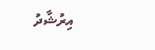އިރުޝާދު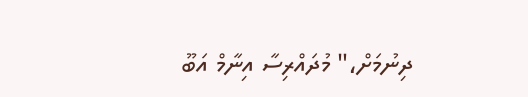ދިނުމަށް،" މުދައްރިސާ އިނާމް އަބޫ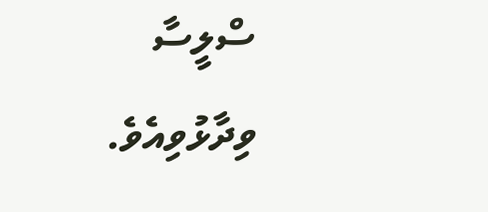ސްލީސާ ވިދާޅުވިއެވެ.